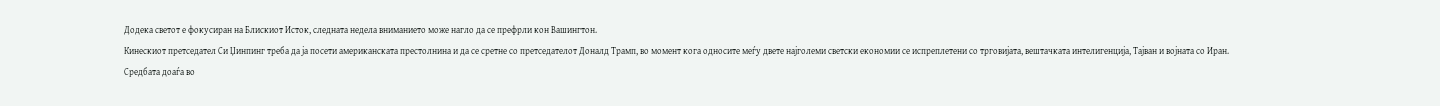Додека светот е фокусиран на Блискиот Исток, следната недела вниманието може нагло да се префрли кон Вашингтон.
Кинескиот претседател Си Џинпинг треба да ја посети американската престолнина и да се сретне со претседателот Доналд Трамп, во момент кога односите меѓу двете најголеми светски економии се испреплетени со трговијата, вештачката интелигенција, Тајван и војната со Иран.
Средбата доаѓа во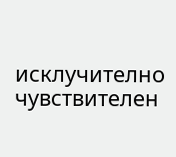исклучително чувствителен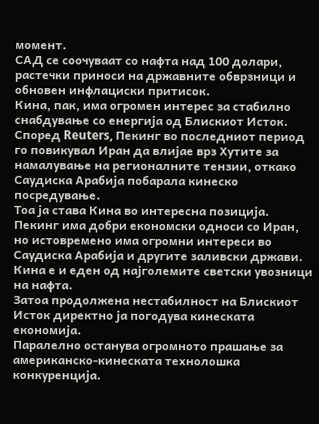момент.
САД се соочуваат со нафта над 100 долари, растечки приноси на државните обврзници и обновен инфлациски притисок.
Кина, пак, има огромен интерес за стабилно снабдување со енергија од Блискиот Исток.
Според Reuters, Пекинг во последниот период го повикувал Иран да влијае врз Хутите за намалување на регионалните тензии, откако Саудиска Арабија побарала кинеско посредување.
Тоа ја става Кина во интересна позиција.
Пекинг има добри економски односи со Иран, но истовремено има огромни интереси во Саудиска Арабија и другите заливски држави.
Кина е и еден од најголемите светски увозници на нафта.
Затоа продолжена нестабилност на Блискиот Исток директно ја погодува кинеската економија.
Паралелно останува огромното прашање за американско-кинеската технолошка конкуренција.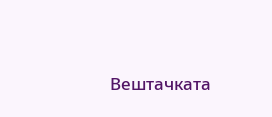Вештачката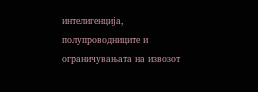интелигенција, полупроводниците и ограничувањата на извозот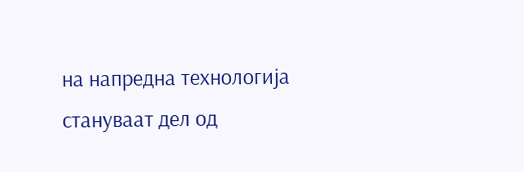на напредна технологија стануваат дел од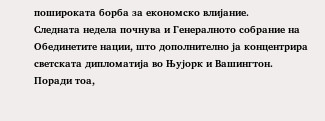пошироката борба за економско влијание.
Следната недела почнува и Генералното собрание на Обединетите нации, што дополнително ја концентрира светската дипломатија во Њујорк и Вашингтон.
Поради тоа,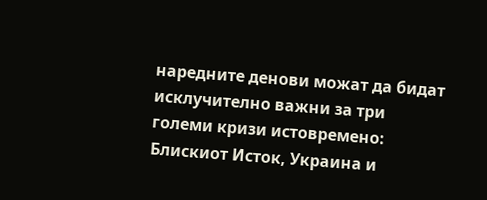наредните денови можат да бидат исклучително важни за три големи кризи истовремено: Блискиот Исток, Украина и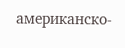американско-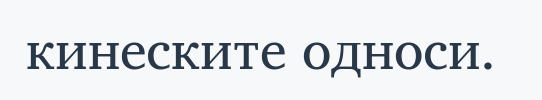кинеските односи.